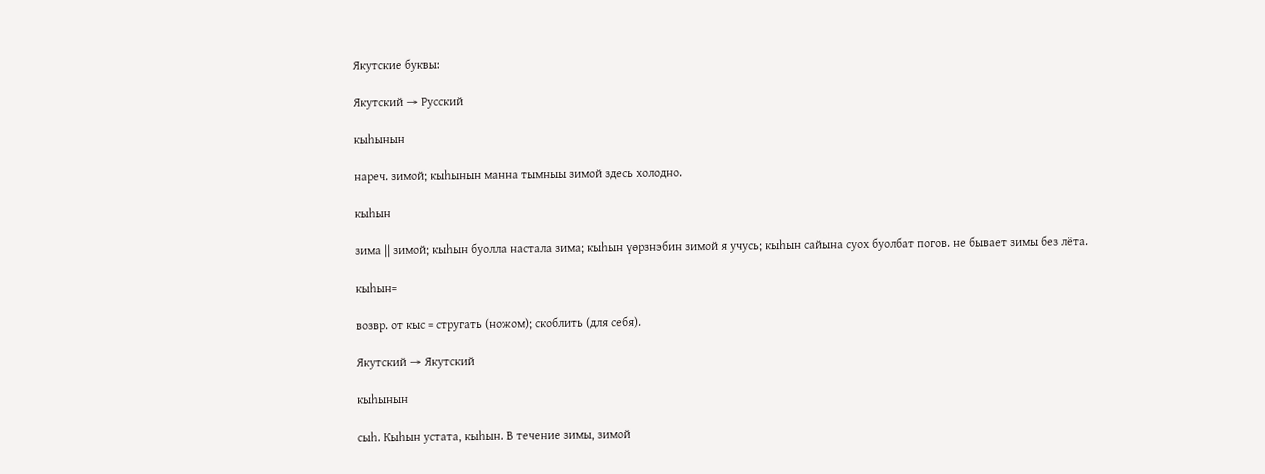Якутские буквы:

Якутский → Русский

кыһынын

нареч. зимой; кыһынын манна тымныы зимой здесь холодно.

кыһын

зима || зимой; кыһын буолла настала зима; кыһын үөрзнэбин зимой я учусь; кыһын сайына суох буолбат погов. не бывает зимы без лёта.

кыһын=

возвр. от кыс = стругать (ножом); скоблить (для себя).

Якутский → Якутский

кыһынын

сыһ. Кыһын устата, кыһын. В течение зимы, зимой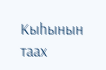Кыһынын таах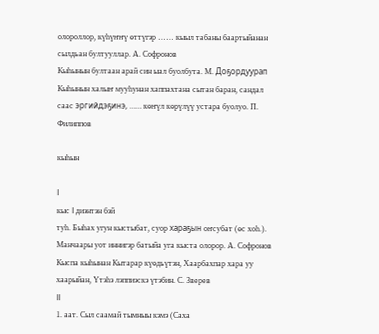олороллор, күһүҥҥү өттүгэр …… кыыл табаны баартыйанан сылдьан бултууллар. А. Софронов
Кыһынын бултаан арай син ыал буолбута. М. Доҕордуурап
Кыһынын халыҥ мууһунан хаппахтана сытан баран, сандал саас эргийдэҕинэ, …… көҥүл көрүлүү устара буолуо. П. Филиппов

кыһын

I
кыс I диэнтэн бэй
туһ. Быһах угун кыстыбат, суор хараҕын оҥсубат (өс хоһ.). Манчаары уот иннигэр батыйа уга кыста олорор. А. Софронов
Кыспа кыһынан Кытарар күөдьүтэн, Хаарбахпар хара уу хаарыйан, Үтэһэ лэппиэскэ үтэбин. С. Зверев
II
1. аат. Сыл саамай тымныы кэмэ (Саха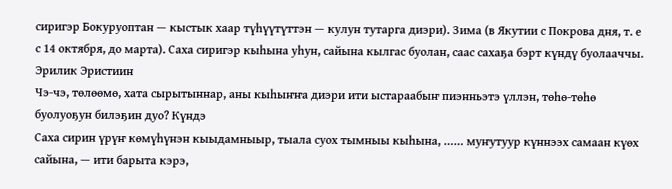сиригэр Бокуруоптан — кыстык хаар түһүүтүттэн — кулун тутарга диэри). Зима (в Якутии с Покрова дня, т. е
с 14 октября, до марта). Саха сиригэр кыһына уһун, сайына кылгас буолан, саас сахаҕа бэрт күндү буолааччы. Эрилик Эристиин
Чэ-чэ, төлөөмө, хата сырытыннар, аны кыһыҥҥа диэри ити ыстараабыҥ пиэнньэтэ үллэн, төһө-төһө буолуоҕун билэҕин дуо? Күндэ
Саха сирин үрүҥ көмүһүнэн кыыдамныыр, тыала суох тымныы кыһына, …… муҥутуур күннээх самаан күөх сайына, — ити барыта кэрэ,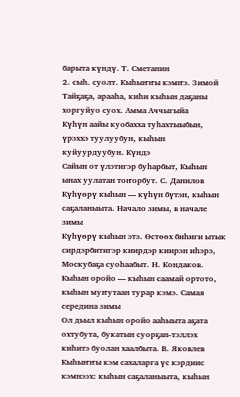барыта күндү. Т. Сметанин
2. сыһ. суолт. Кыһыҥҥы кэмҥэ. Зимой
Тайҕаҕа, арааһа, киһи кыһын даҕаны хоргуйуо суох. Амма Аччыгыйа
Күһүн аайы куобахха туһахтыыбын, үрэххэ туулуубун, кыһын куйуурдуубун. Күндэ
Сайын от үлэтигэр буһарбыт, Кыһын ынах уулатан тоҥорбут. С. Данилов
Күһүөрү кыһын — күһүн бүтэн, кыһын саҕаланыыта. Начало зимы, в начале зимы
Күһүөрү кыһын этэ. Өстөөх биһиги ытык сирдэрбитигэр киирдэр киирэн иһэрэ, Москубаҕа суоһаабыт. Н. Кондаков. Кыһын оройо — кыһын саамай ортото, кыһын муҥутаан турар кэмэ. Самая середина зимы
Ол дьыл кыһын оройо ааһыыта аҕата охтубута, букатын суорҕан-тэллэх киһитэ буолан хаалбыта. В. Яковлев
Кыһыҥҥы кэм сахаларга үс кэрдиис кэмнээх: кыһын саҕаланыыта, кыһын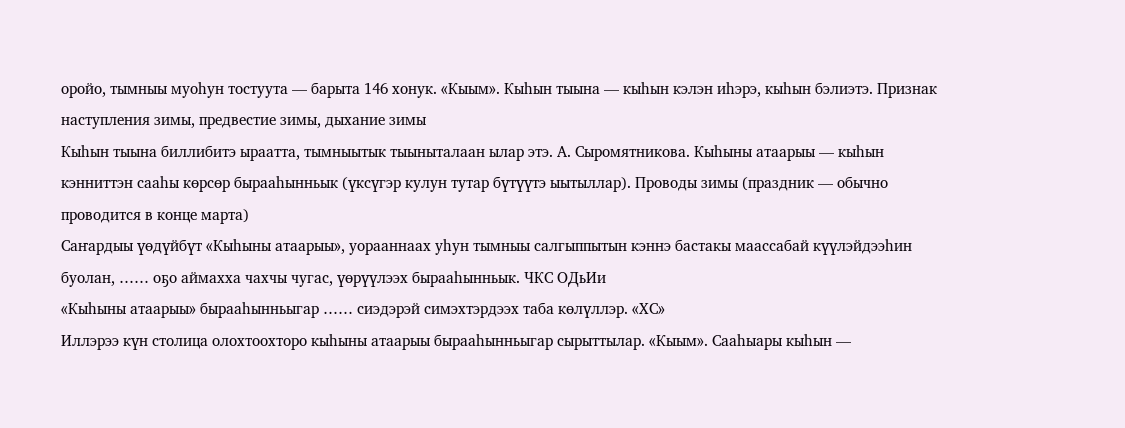оройо, тымныы муоһун тостуута — барыта 146 хонук. «Кыым». Кыһын тыына — кыһын кэлэн иһэрэ, кыһын бэлиэтэ. Признак наступления зимы, предвестие зимы, дыхание зимы
Кыһын тыына биллибитэ ыраатта, тымныытык тыыныталаан ылар этэ. А. Сыромятникова. Кыһыны атаарыы — кыһын кэнниттэн сааһы көрсөр бырааһынньык (үксүгэр кулун тутар бүтүүтэ ыытыллар). Проводы зимы (праздник — обычно проводится в конце марта)
Саҥардыы үөдүйбүт «Кыһыны атаарыы», уорааннаах уһун тымныы салгыппытын кэннэ бастакы маассабай күүлэйдээһин буолан, …… оҕо аймахха чахчы чугас, үөрүүлээх бырааһынньык. ЧКС ОДьИи
«Кыһыны атаарыы» бырааһынньыгар …… сиэдэрэй симэхтэрдээх таба көлүллэр. «ХС»
Иллэрээ күн столица олохтоохторо кыһыны атаарыы бырааһынньыгар сырыттылар. «Кыым». Сааһыары кыһын —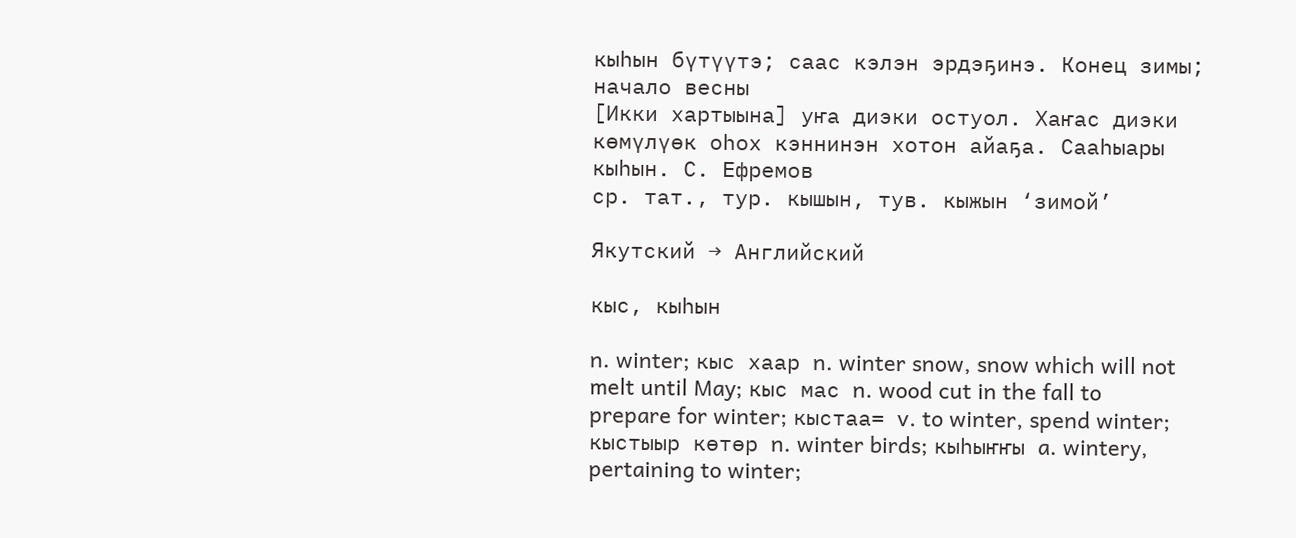кыһын бүтүүтэ; саас кэлэн эрдэҕинэ. Конец зимы; начало весны
[Икки хартыына] уҥа диэки остуол. Хаҥас диэки көмүлүөк оһох кэннинэн хотон айаҕа. Сааһыары кыһын. С. Ефремов
ср. тат., тур. кышын, тув. кыжын ‘зимой’

Якутский → Английский

кыс, кыһын

n. winter; кыс хаар n. winter snow, snow which will not melt until May; кыс мас n. wood cut in the fall to prepare for winter; кыстаа= v. to winter, spend winter; кыстыыр көтөр n. winter birds; кыһыҥҥы a. wintery, pertaining to winter;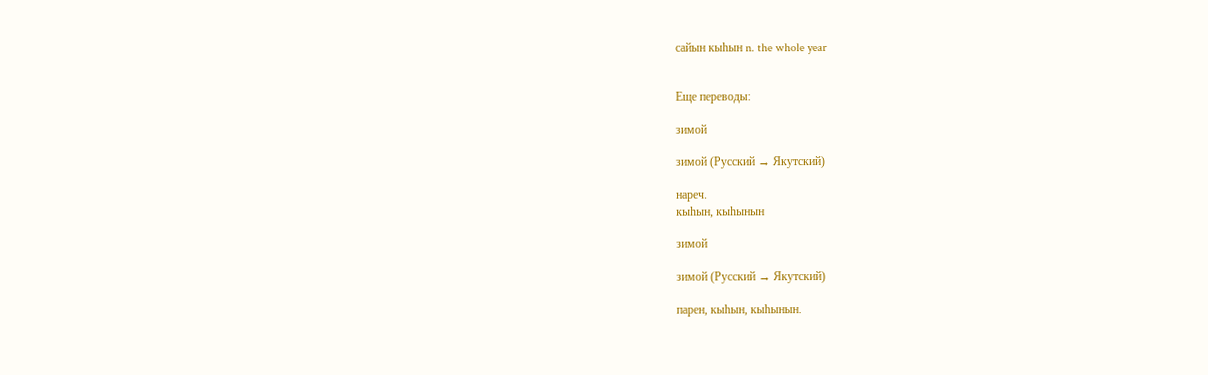сайын кыһын n. the whole year


Еще переводы:

зимой

зимой (Русский → Якутский)

нареч.
кыһын, кыһынын

зимой

зимой (Русский → Якутский)

парен, кыһын, кыһынын.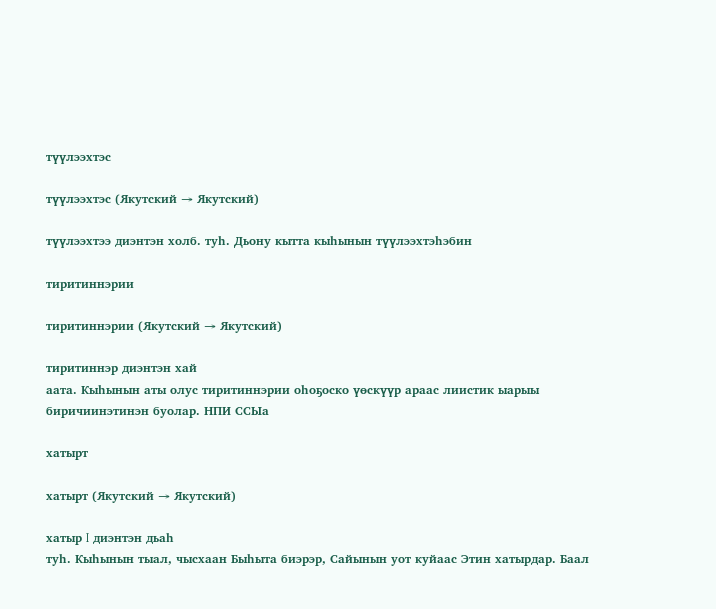түүлээхтэс

түүлээхтэс (Якутский → Якутский)

түүлээхтээ диэнтэн холб. туһ. Дьону кытта кыһынын түүлээхтэһэбин

тиритиннэрии

тиритиннэрии (Якутский → Якутский)

тиритиннэр диэнтэн хай
аата. Кыһынын аты олус тиритиннэрии оһоҕоско үөскүүр араас лиистик ыарыы биричиинэтинэн буолар. НПИ ССЫа

хатырт

хатырт (Якутский → Якутский)

хатыр I диэнтэн дьаһ
туһ. Кыһынын тыал, чысхаан Быһыта биэрэр, Сайынын уот куйаас Этин хатырдар. Баал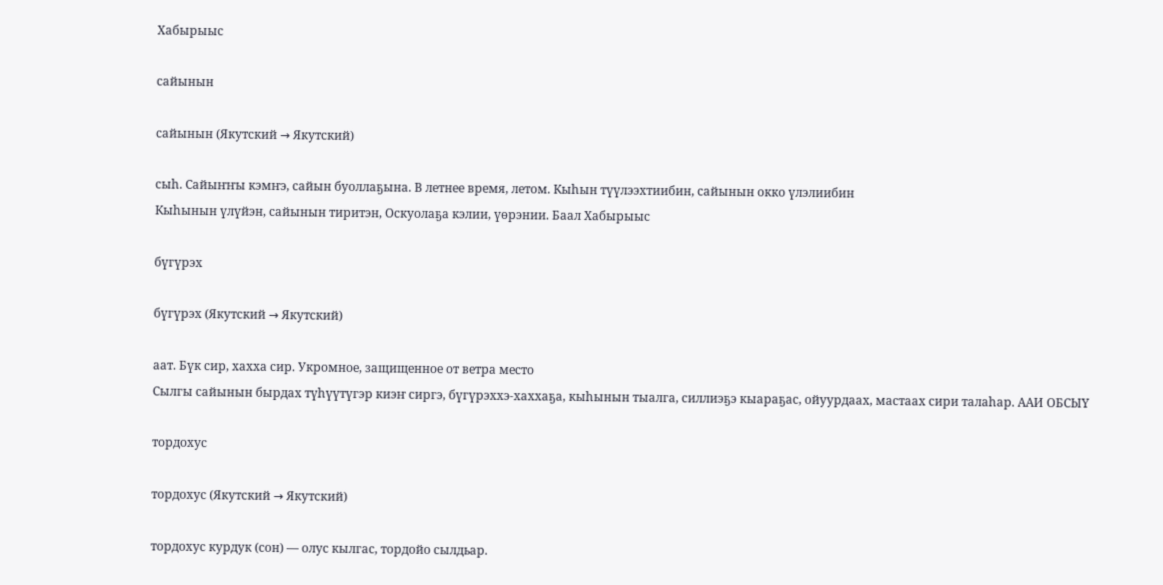Хабырыыс

сайынын

сайынын (Якутский → Якутский)

сыһ. Сайыҥҥы кэмҥэ, сайын буоллаҕына. В летнее время, летом. Кыһын түүлээхтиибин, сайынын окко үлэлиибин
Кыһынын үлүйэн, сайынын тиритэн, Оскуолаҕа кэлии, үөрэнии. Баал Хабырыыс

бүгүрэх

бүгүрэх (Якутский → Якутский)

аат. Бүк сир, хахха сир. Укромное, защищенное от ветра место
Сылгы сайынын бырдах түһүүтүгэр киэҥ сиргэ, бүгүрэххэ-хаххаҕа, кыһынын тыалга, силлиэҕэ кыараҕас, ойуурдаах, мастаах сири талаһар. ААИ ОБСЫҮ

тордохус

тордохус (Якутский → Якутский)

тордохус курдук (сон) — олус кылгас, тордойо сылдьар.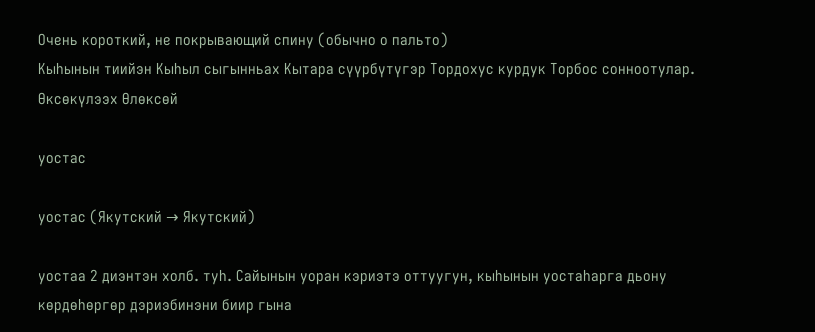Очень короткий, не покрывающий спину (обычно о пальто)
Кыһынын тиийэн Кыһыл сыгынньах Кытара сүүрбүтүгэр Тордохус курдук Торбос сонноотулар. Өксөкүлээх Өлөксөй

уостас

уостас (Якутский → Якутский)

уостаа 2 диэнтэн холб. туһ. Сайынын уоран кэриэтэ оттуугун, кыһынын уостаһарга дьону көрдөһөргөр дэриэбинэни биир гына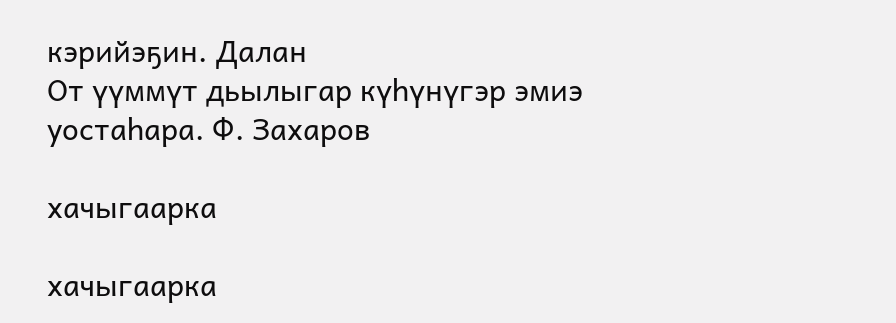кэрийэҕин. Далан
От үүммүт дьылыгар күһүнүгэр эмиэ уостаһара. Ф. Захаров

хачыгаарка

хачыгаарка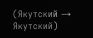(Якутский → Якутский)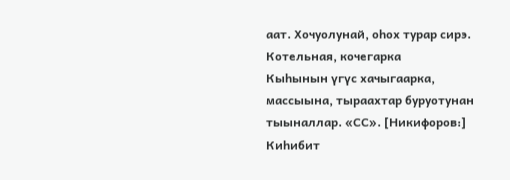аат. Хочуолунай, оһох турар сирэ. Котельная, кочегарка
Кыһынын үгүс хачыгаарка, массыына, тыраахтар буруотунан тыыналлар. «СС». [Никифоров:] Киһибит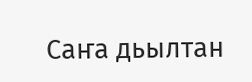Саҥа дьылтан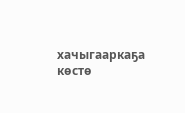хачыгааркаҕа көстө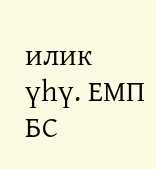илик үһү. ЕМП БС